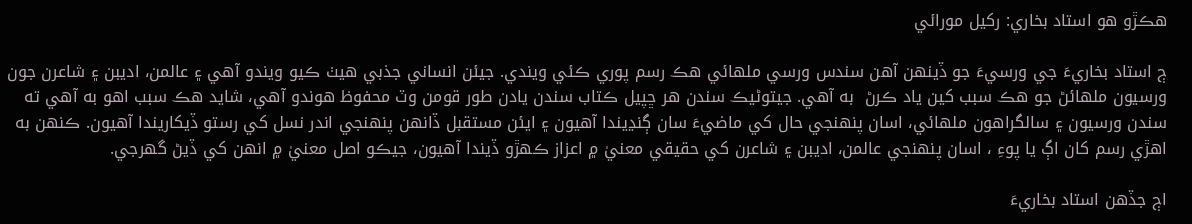هڪڙو هو استاد بخاري: رکيل مورائي

ڄ استاد بخاريءَ جي ورسيءَ جو ڏينهن آهن سندس ورسي ملهائي هڪ رسم پوري ڪئي ويندي. جيئن انساني جذبي هيٺ ڪيو ويندو آهي ۽ عالمن، اديبن ۽ شاعرن جون ورسيون ملهائڻ جو هڪ سبب کين ياد ڪرڻ  به آهي. جيتوڻيڪ سندن هر ڇپيل ڪتاب سندن يادن طور قومن وٽ محفوظ هوندو آهي، شايد هڪ سبب اهو به آهي ته سندن ورسيون ۽ سالگراهون ملهائي، اسان پنهنجي حال کي ماضيءَ سان ڳنڍيندا آهيون ۽ ايئن مستقبل ڏانهن پنهنجي اندر نسل کي رستو ڏيکاريندا آهيون. ڪنهن به اهڙي رسم کان اڳ يا پوءِ ، اسان پنهنجي عالمن، اديبن ۽ شاعرن کي حقيقي معنيٰ ۾ اعزاز ڪهڙو ڏيندا آهيون، جيڪو اصل معنيٰ ۾ انهن کي ڏيڻ گهرجي.

اڄ جڏهن استاد بخاريءَ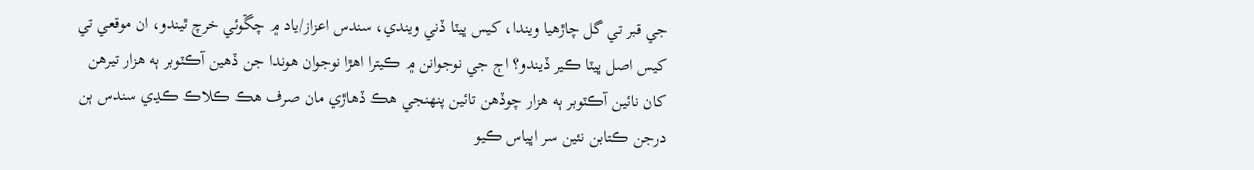جي قبر تي گل چاڙهيا ويندا، کيس ڀيٽا ڏني ويندي، سندس اعزاز/ياد ۾ چڱوئي خرچ ٿيندو، ان موقعي تي کيس اصل ڀيٽا ڪير ڏيندو؟ اڄ جي نوجوانن ۾ ڪيترا اهڙا نوجوان هوندا جن ڏهين آڪٽوبر ٻه هزار تيرهن کان نائين آڪٽوبر ٻه هزار چوڏهن تائين پنهنجي هڪ ڏهاڙي مان صرف هڪ ڪلاڪ ڪڍي سندس ٻن درجن ڪتابن نئين سر اڀياس ڪيو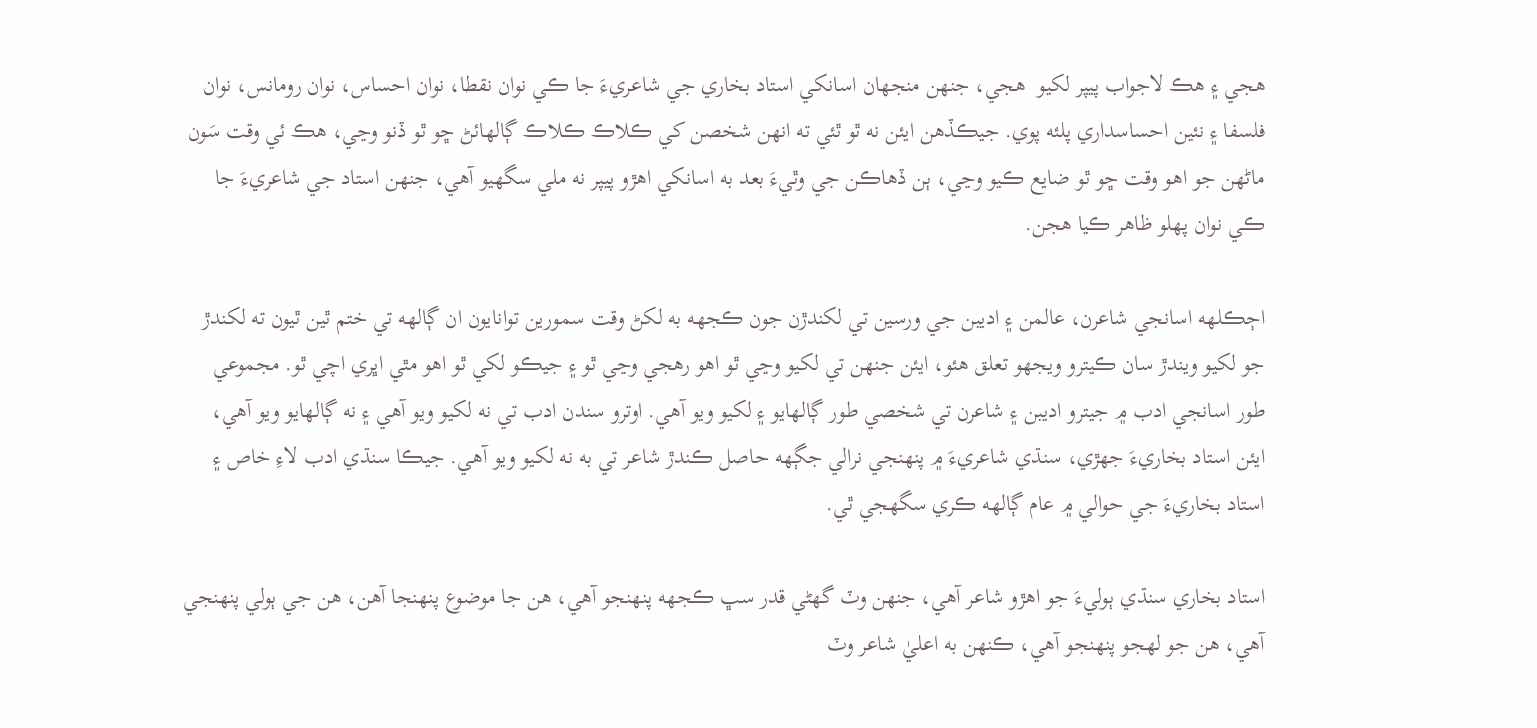هجي ۽ هڪ لاجواب پيپر لکيو  هجي، جنهن منجهان اسانکي استاد بخاري جي شاعريءَ جا ڪي نوان نقطا، نوان احساس، نوان رومانس، نوان فلسفا ۽ نئين احساسداري پلئه پوي. جيڪڏهن ايئن نه ٿو ٿئي ته انهن شخصن کي ڪلاڪ ڪلاڪ ڳالهائڻ ڇو ٿو ڏنو وڃي، هڪ ئي وقت سَون ماڻهن جو اهو وقت ڇو ٿو ضايع ڪيو وڃي، ٻن ڏهاڪن جي وٿيءَ بعد به اسانکي اهڙو پيپر نه ملي سگهيو آهي، جنهن استاد جي شاعريءَ جا ڪي نوان پهلو ظاهر ڪيا هجن.

اڄڪلهه اسانجي شاعرن، عالمن ۽ اديبن جي ورسين تي لکندڙن جون ڪجهه به لکڻ وقت سمورين توانايون ان ڳالهه تي ختم ٿين ٿيون ته لکندڙ جو لکيو ويندڙ سان ڪيترو ويجهو تعلق هئو، ايئن جنهن تي لکيو وڃي ٿو اهو رهجي وڃي ٿو ۽ جيڪو لکي ٿو اهو مٿي اڀري اچي ٿو. مجموعي طور اسانجي ادب ۾ جيترو اديبن ۽ شاعرن تي شخصي طور ڳالهايو ۽ لکيو ويو آهي. اوترو سندن ادب تي نه لکيو ويو آهي ۽ نه ڳالهايو ويو آهي، ايئن استاد بخاريءَ جهڙي، سنڌي شاعريءَ ۾ پنهنجي نرالي جڳهه حاصل ڪندڙ شاعر تي به نه لکيو ويو آهي. جيڪا سنڌي ادب لاءِ خاص ۽ استاد بخاريءَ جي حوالي ۾ عام ڳالهه ڪري سگهجي ٿي.

استاد بخاري سنڌي ٻوليءَ جو اهڙو شاعر آهي، جنهن وٽ گهڻي قدر سڀ ڪجهه پنهنجو آهي، هن جا موضوع پنهنجا آهن، هن جي ٻولي پنهنجي آهي، هن جو لهجو پنهنجو آهي، ڪنهن به اعليٰ شاعر وٽ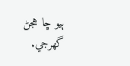ٻيو ڇا هجڻ گهرجي.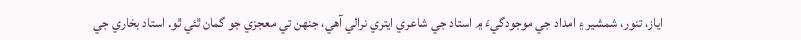اياز، تنور، شمشير ۽ امداد جي موجودگيءَ ۾ استاد جي شاعري ايتري نرالي آهي، جنهن تي معجزي جو گمان ٿئي ٿو. استاد بخاري جي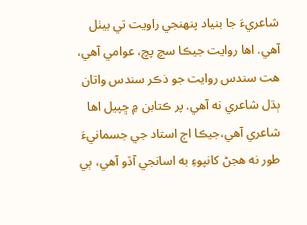شاعريءَ جا بنياد پنهنجي راويت تي بيٺل آهي. اها روايت جيڪا سچ پچ، عوامي آهي، هت سندس روايت جو ذڪر سندس واتان ٻڌل شاعري نه آهي. پر ڪتابن ۾ ڇپيل اها شاعري آهي،جيڪا اڄ استاد جي جسمانيءَ طور نه هجڻ کانپوءِ به اسانجي آڏو آهي، ٻي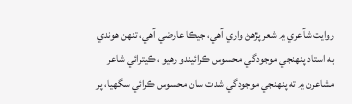روايت شآعري ۾ شعر پڙهڻ واري آهي، جيڪا عارضي آهي، تنهن هوندي به استاد پنهنجي موجودگي محسوس ڪرائيندو رهيو ، ڪيترائي شاعر مشاعرن ۾ ته پنهنجي موجودگي شدت سان محسوس ڪرائي سگهيا، پر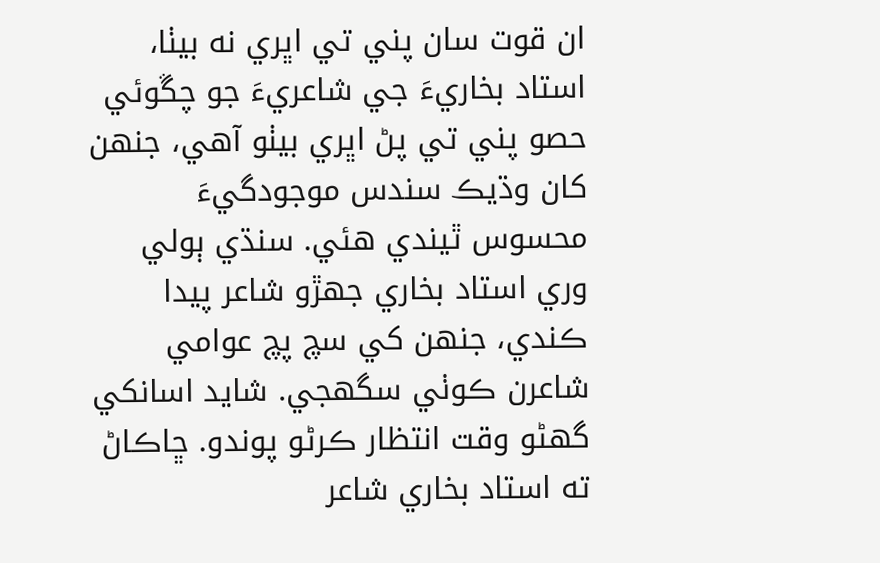ان قوت سان پني تي اڀري نه بيٺا، استاد بخاريءَ جي شاعريءَ جو چڱوئي حصو پني تي پڻ اڀري بيٺو آهي، جنهن کان وڌيڪ سندس موجودگيءَ محسوس ٿيندي هئي. سنڌي ٻولي وري استاد بخاري جهڙو شاعر پيدا ڪندي، جنهن کي سچ پچ عوامي شاعرن ڪوٺي سگهجي. شايد اسانکي گهڻو وقت انتظار ڪرڻو پوندو. ڇاڪاڻ ته استاد بخاري شاعر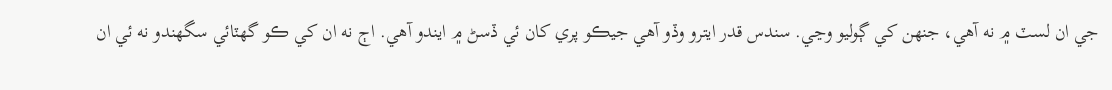جي ان لسٽ ۾ نه آهي، جنهن کي ڳوليو وڃي. سندس قدر ايترو وڏو آهي جيڪو پري کان ئي ڏسڻ ۾ ايندو آهي. اڄ نه ان کي ڪو گهٽائي سگهندو نه ئي ان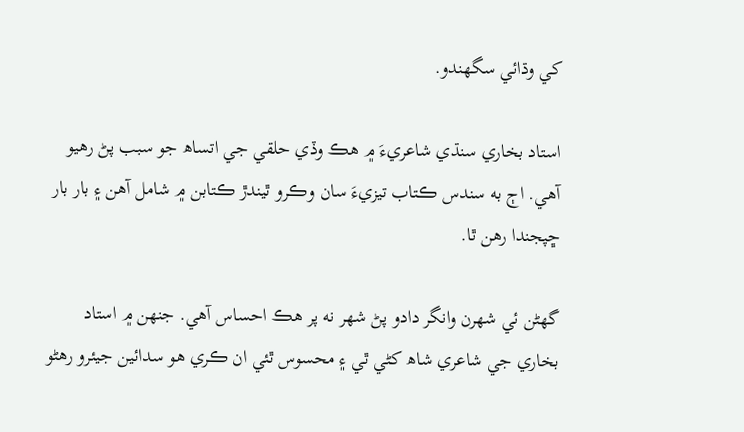کي وڌائي سگهندو.

استاد بخاري سنڌي شاعريءَ ۾ هڪ وڏي حلقي جي اتساھ جو سبب پڻ رهيو آهي. اڄ به سندس ڪتاب تيزيءَ سان وڪرو ٿيندڙ ڪتابن ۾ شامل آهن ۽ بار بار ڇپجندا رهن ٿا.

گهڻن ئي شهرن وانگر دادو پڻ شهر نه پر هڪ احساس آهي. جنهن ۾ استاد بخاري جي شاعري شاھ کڻي ٿي ۽ محسوس ٿئي ان ڪري هو سدائين جيئرو رهڻو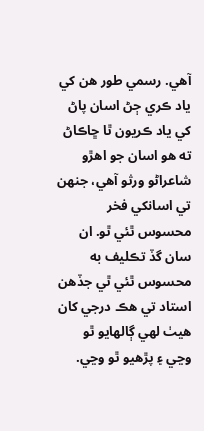آهي. رسمي طور هن کي ياد ڪري ڄڻ اسان پاڻ کي ياد ڪريون ٿا ڇاڪاڻ ته هو اسان جو اهڙو شاعراڻو ورثو آهي، جنهن تي اسانکي فخر محسوس ٿئي ٿو. ان سان گڏ تڪليف به محسوس ٿئي ٿي جڏهن استاد تي هڪ درجي کان هيٺ لهي ڳالهايو ٿو وڃي ۽ پڙهيو ٿو وڃي.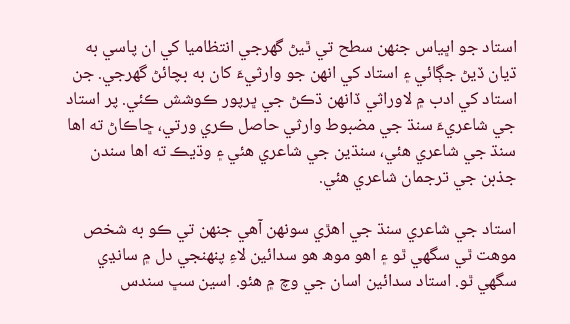استاد جو اڀياس جنهن سطح تي ٿيڻ گهرجي انتظاميا کي ان پاسي به ڌيان ڏيڻ جڳائي ۽ استاد کي انهن جو وارثيءَ کان به بچائڻ گهرجي. جن استاد کي ادب ۾ لاوراثي ڏانهن ڌڪڻ جي ڀرپور ڪوشش ڪئي. پر استاد جي شاعريءَ سنڌ جي مضبوط وارثي حاصل ڪري ورتي، ڇاڪاڻ ته اها سنڌ جي شاعري هئي، سنڌين جي شاعري هئي ۽ وڌيڪ ته اها سندن جذبن جي ترجمان شاعري هئي.

استاد جي شاعري سنڌ جي اهڙي سونهن آهي جنهن تي ڪو به شخص موهت ٿي سگهي ٿو ۽ اهو موھ هو سدائين لاءِ پنهنجي دل ۾ سانڍي سگهي ٿو. استاد سدائين اسان جي وچ ۾ هئو. اسين سڀ سندس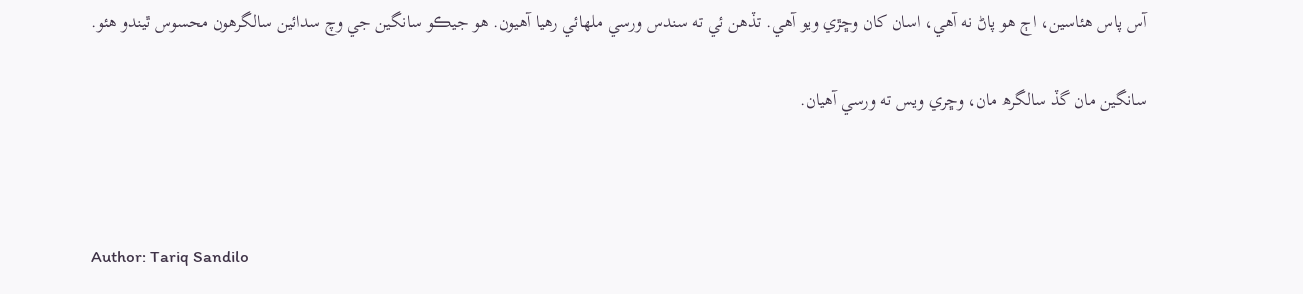آس پاس هئاسين، اڄ هو پاڻ نه آهي، اسان کان وڇڙي ويو آهي. تڏهن ئي ته سندس ورسي ملهائي رهيا آهيون. هو جيڪو سانگين جي وچ سدائين سالگرهون محسوس ٿيندو هئو.

سانگين مان گڏ سالگرھ مان، وڇري ويس ته ورسي آهيان.



Author: Tariq Sandilo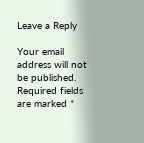Leave a Reply

Your email address will not be published. Required fields are marked *